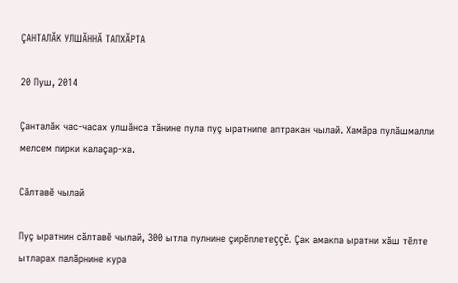ÇАНТАЛĂК УЛШĂННĂ ТАПХĂРТА

20 Пуш, 2014

Çанталăк час-часах улшăнса тăнине пула пуç ыратнипе аптракан чылай. Хамăра пулăшмалли мелсем пирки калаçар-ха.

Сăлтавĕ чылай

Пуç ыратнин сăлтавĕ чылай, 300 ытла пулнине çирĕплетеççĕ. Çак амакпа ыратни хăш тĕлте ытларах палăрнине кура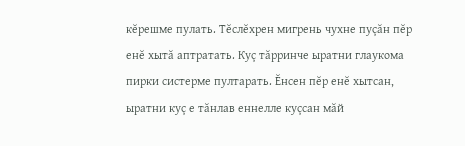кĕрешме пулать. Тĕслĕхрен мигрень чухне пуçăн пĕр енĕ хытă аптратать. Куç тăрринче ыратни глаукома пирки систерме пултарать. Ĕнсен пĕр енĕ хытсан, ыратни куç е тăнлав еннелле куçсан мăй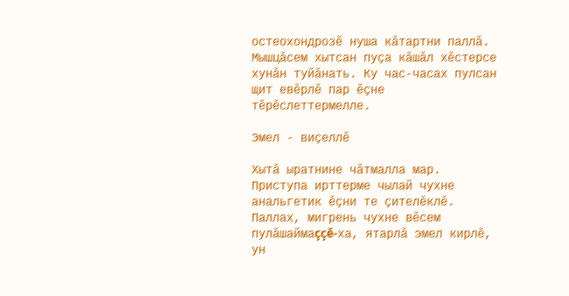остеохондрозĕ нуша кăтартни паллă. Мышцăсем хытсан пуçа кăшăл хĕстерсе хунăн туйăнать. Ку час-часах пулсан щит евĕрлĕ пар ĕçне тĕрĕслеттермелле.

Эмел - виçеллĕ

Хытă ыратнине чăтмалла мар. Приступа ирттерме чылай чухне анальгетик ĕçни те çителĕклĕ. Паллах, мигрень чухне вĕсем пулăшаймаççĕ-ха, ятарлă эмел кирлĕ, ун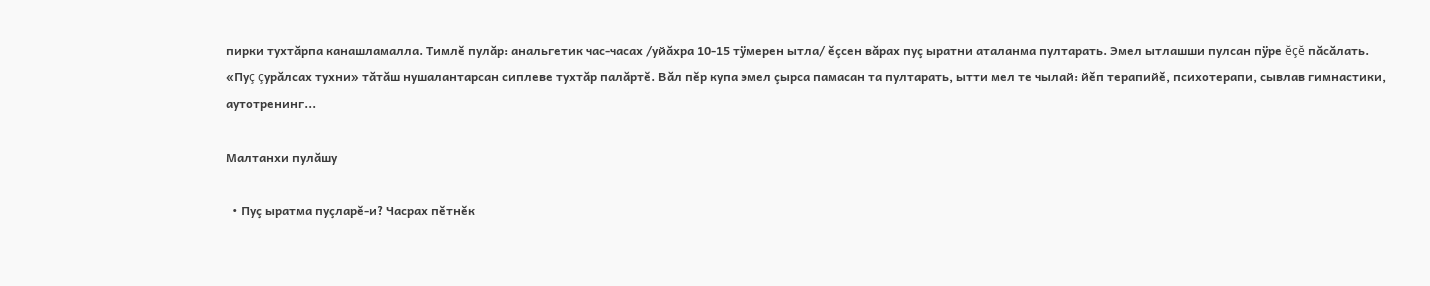пирки тухтăрпа канашламалла. Тимлĕ пулăр: анальгетик час-часах /уйăхра 10-15 тÿмерен ытла/ ĕçсен вăрах пуç ыратни аталанма пултарать. Эмел ытлашши пулсан пÿре ĕçĕ пăсăлать. «Пуç çурăлсах тухни» тăтăш нушалантарсан сиплеве тухтăр палăртĕ. Вăл пĕр купа эмел çырса памасан та пултарать, ытти мел те чылай: йĕп терапийĕ, психотерапи, сывлав гимнастики, аутотренинг...

Малтанхи пулăшу

  • Пуç ыратма пуçларĕ-и? Часрах пĕтнĕк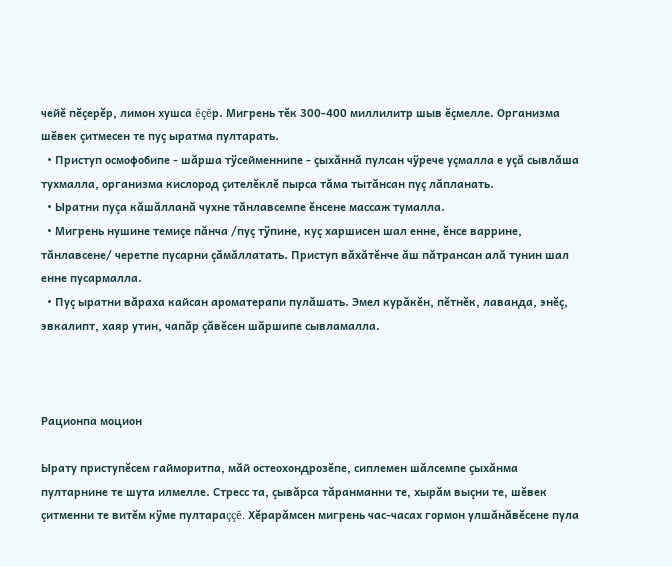чейĕ пĕçерĕр, лимон хушса ĕçĕр. Мигрень тĕк 300-400 миллилитр шыв ĕçмелле. Организма шĕвек çитмесен те пуç ыратма пултарать.
  • Приступ осмофобипе - шăрша тÿсейменнипе - çыхăннă пулсан чÿрече уçмалла е уçă сывлăша тухмалла, организма кислород çителĕклĕ пырса тăма тытăнсан пуç лăпланать.
  • Ыратни пуçа кăшăлланă чухне тăнлавсемпе ĕнсене массаж тумалла.
  • Мигрень нушине темиçе пăнча /пуç тÿпине, куç харшисен шал енне, ĕнсе варрине, тăнлавсене/ черетпе пусарни çăмăллатать. Приступ вăхăтĕнче ăш пăтрансан алă тунин шал енне пусармалла.
  • Пуç ыратни вăраха кайсан ароматерапи пулăшать. Эмел курăкĕн, пĕтнĕк, лаванда, энĕç, эвкалипт, хаяр утин, чапăр çăвĕсен шăршипе сывламалла.



Рационпа моцион

Ырату приступĕсем гайморитпа, мăй остеохондрозĕпе, сиплемен шăлсемпе çыхăнма пултарнине те шута илмелле. Стресс та, çывăрса тăранманни те, хырăм выçни те, шĕвек çитменни те витĕм кÿме пултараççĕ. Хĕрарăмсен мигрень час-часах гормон улшăнăвĕсене пула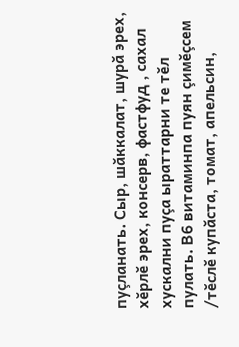пуçланать. Сыр, шăккалат, шурă эрех, хĕрлĕ эрех, консерв, фастфуд , сахал хускални пуçа ыраттарни те тĕл пулать. В6 витаминпа пуян çимĕçсем /тĕслĕ купăста, томат, апельсин,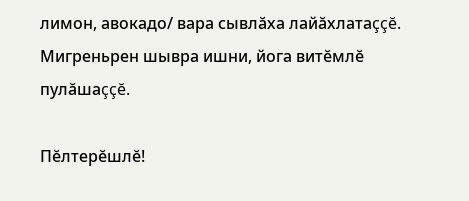лимон, авокадо/ вара сывлăха лайăхлатаççĕ. Мигреньрен шывра ишни, йога витĕмлĕ пулăшаççĕ.

Пĕлтерĕшлĕ!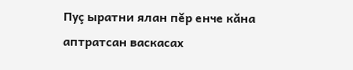Пуç ыратни ялан пĕр енче кăна аптратсан васкасах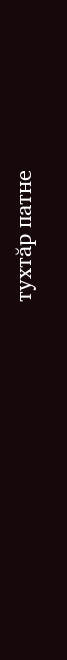тухтăр патне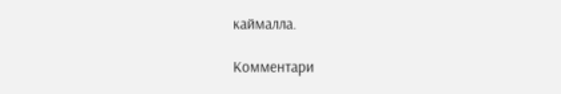каймалла.

Комментари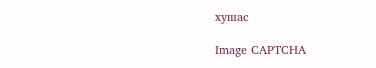хушас

Image CAPTCHA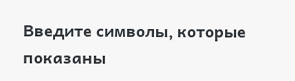Введите символы, которые показаны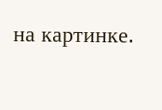на картинке.